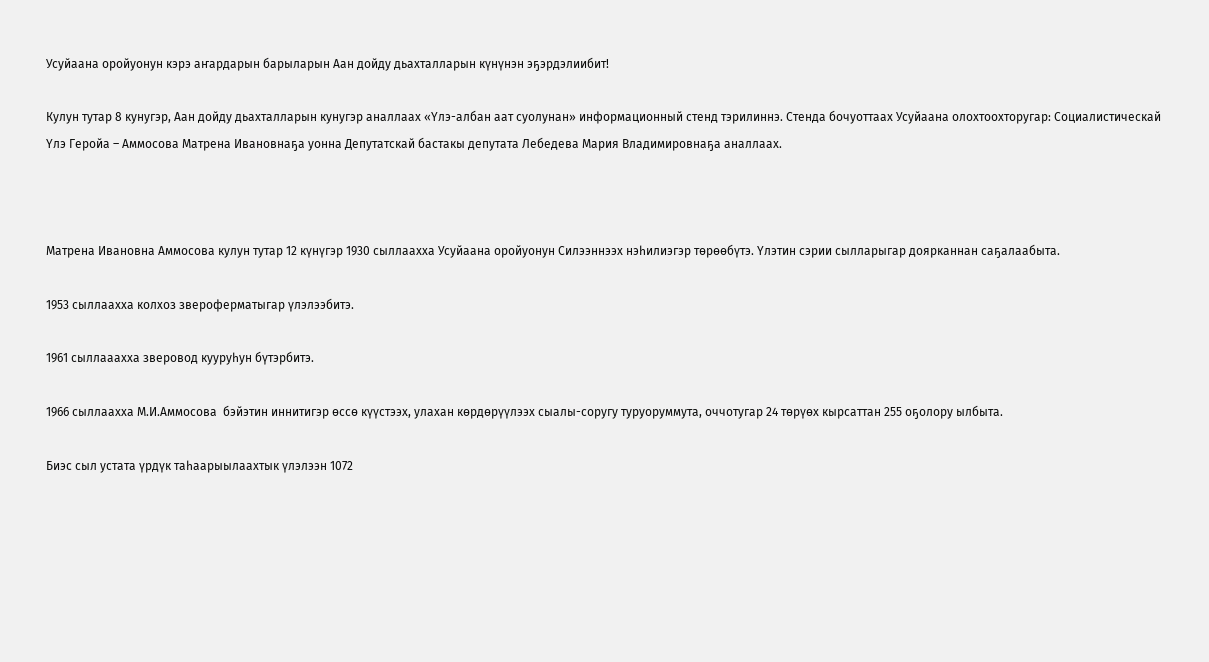Усуйаана оройуонун кэрэ аҥардарын барыларын Аан дойду дьахталларын күнүнэн эҕэрдэлиибит!

Кулун тутар 8 кунугэр, Аан дойду дьахталларын кунугэр аналлаах «Үлэ-албан аат суолунан» информационный стенд тэрилиннэ. Стенда бочуоттаах Усуйаана олохтоохторугар: Социалистическай Үлэ Геройа – Аммосова Матрена Ивановнаҕа уонна Депутатскай бастакы депутата Лебедева Мария Владимировнаҕа аналлаах.



Матрена Ивановна Аммосова кулун тутар 12 күнүгэр 1930 сыллаахха Усуйаана оройуонун Силээннээх нэһилиэгэр төрөөбүтэ. Үлэтин сэрии сылларыгар доярканнан саҕалаабыта.

1953 сыллаахха колхоз звероферматыгар үлэлээбитэ.

1961 сыллааахха зверовод кууруһун бүтэрбитэ.

1966 сыллаахха М.И.Аммосова  бэйэтин иннитигэр өссө күүстээх, улахан көрдөрүүлээх сыалы-соругу туруоруммута, оччотугар 24 төрүөх кырсаттан 255 оҕолору ылбыта.

Биэс сыл устата үрдүк таһаарыылаахтык үлэлээн 1072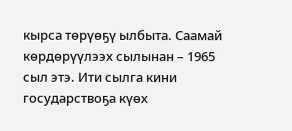кырса төрүөҕү ылбыта. Саамай көрдөрүүлээх сылынан – 1965 сыл этэ. Ити сылга кини государствоҕа күөх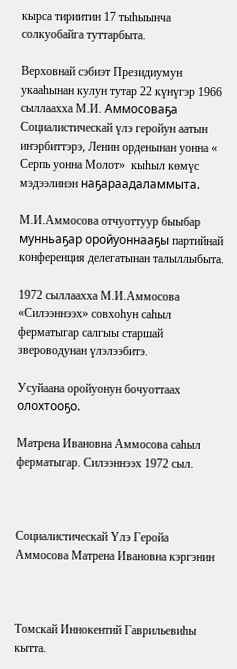кырса тириитин 17 тыһыынча солкуобайга туттарбыта.

Верховнай сэбиэт Президиумун укааһынан кулун тутар 22 күнүгэр 1966 сыллаахха М.И. Аммосоваҕа Социалистическай үлэ геройун аатын иҥэрбиттэрэ, Ленин орденынан уонна « Серпь уонна Молот»  кыһыл көмүс мэдээлинэн наҕараадаламмыта.

М.И.Аммосова отчуоттуур быыбар мунньаҕар оройуоннааҕы партийнай конференция делегатынан талыллыбыта.

1972 сыллаахха М.И.Аммосова «Силээннээх» совхоһун саһыл ферматыгар салгыы старшай звероводунан үлэлээбитэ.

Усуйаана оройуонун бочуоттаах олохтооҕо.

Матрена Ивановна Аммосова саһыл ферматыгар. Силээннээх 1972 сыл.



Социалистическай Үлэ Геройа Аммосова Матрена Ивановна кэргэнин



Томскай Иннокентий Гаврильевиһы кытта.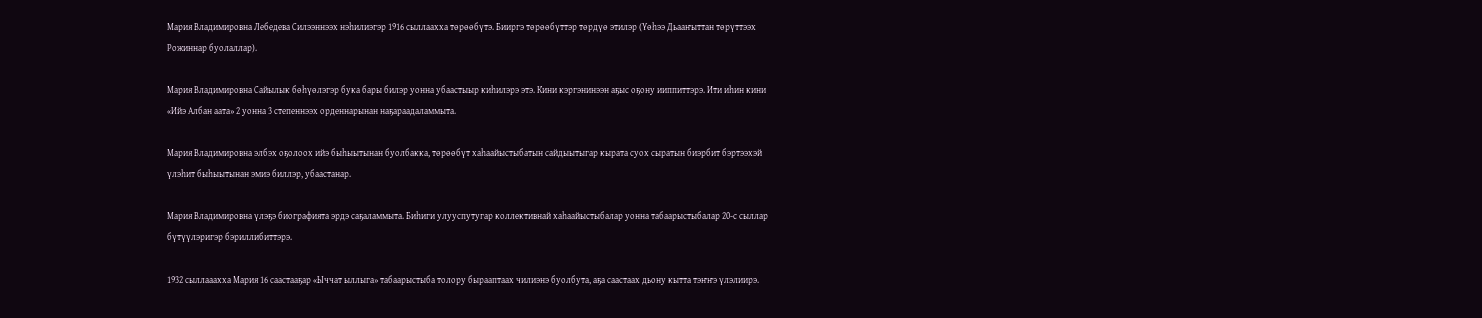Мария Владимировна Лебедева Силээннээх нэһилиэгэр 1916 сыллаахха төрөөбүтэ. Бииргэ төрөөбүттэр төрдүө этилэр (Үөһээ Дьааҥыттан төрүттээх Рожиннар буолаллар).

Мария Владимировна Сайылык бөһүөлэгэр бука бары билэр уонна убаастыыр киһилэрэ этэ. Кини кэргэнинээн аҕыс оҕону ииппиттэрэ. Ити иһин кини «Ийэ Албан аата» 2 уонна 3 степеннээх орденнарынан наҕараадаламмыта.

Мария Владимировна элбэх оҕолоох ийэ быһыытынан буолбакка, төрөөбүт хаһаайыстыбатын сайдыытыгар кырата суох сыратын биэрбит бэртээхэй үлэһит быһыытынан эмиэ биллэр, убаастанар.

Мария Владимировна үлэҕэ биографията эрдэ саҕаламмыта. Биһиги улууспутугар коллективнай хаһаайыстыбалар уонна табаарыстыбалар 20-с сыллар бүтүүлэригэр бэриллибиттэрэ.

1932 сыллааахха Мария 16 саастааҕар «Ыччат ыллыга» табаарыстыба толору бырааптаах чилиэнэ буолбута, аҕа саастаах дьону кытта тэҥҥэ үлэлиирэ.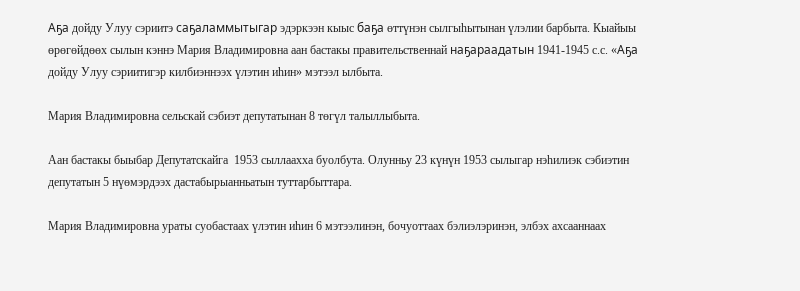Аҕа дойду Улуу сэриитэ саҕаламмытыгар эдэркээн кыыс баҕа өттүнэн сылгыһытынан үлэлии барбыта. Кыайыы өрөгөйдөөх сылын кэннэ Мария Владимировна аан бастакы правительственнай наҕараадатын 1941-1945 с.с. «Аҕа дойду Улуу сэриитигэр килбиэннээх үлэтин иһин» мэтээл ылбыта.

Мария Владимировна сельскай сэбиэт депутатынан 8 төгүл талыллыбыта.

Аан бастакы быыбар Депутатскайга  1953 сыллаахха буолбута. Олунньу 23 күнүн 1953 сылыгар нэһилиэк сэбиэтин депутатын 5 нүөмэрдээх дастабырыанньатын туттарбыттара.

Мария Владимировна ураты суобастаах үлэтин иһин 6 мэтээлинэн, бочуоттаах бэлиэлэринэн, элбэх ахсааннаах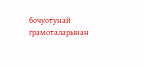бочуотунай грамоталарынан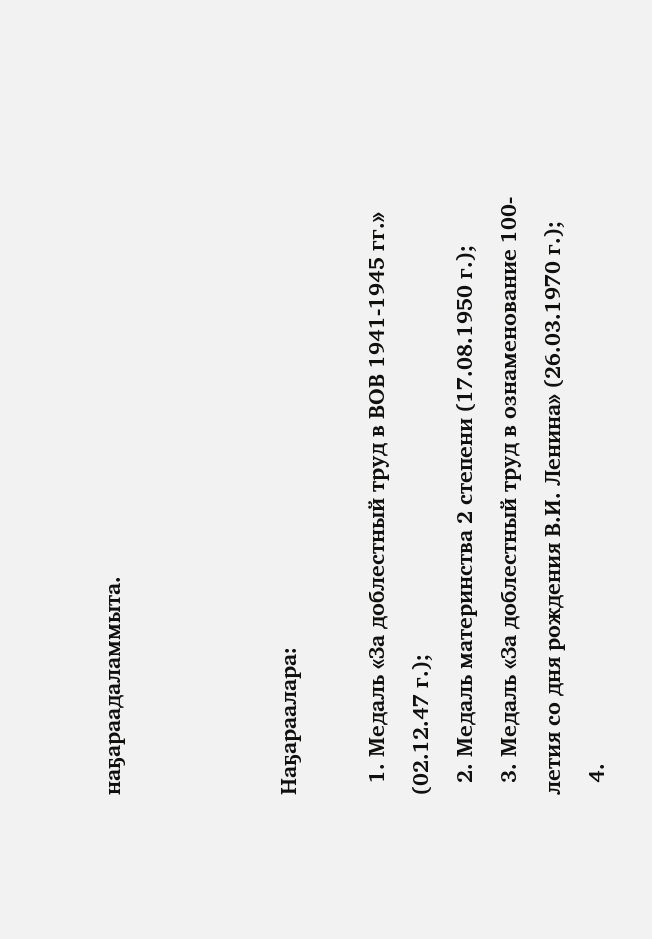наҕараадаламмыта.



Наҕараалара:

  1. Медаль «За доблестный труд в ВОВ 1941-1945 гг.» (02.12.47 г.);
  2. Медаль материнства 2 степени (17.08.1950 г.);
  3. Медаль «За доблестный труд в ознаменование 100-летия со дня рождения В.И. Ленина» (26.03.1970 г.);
  4.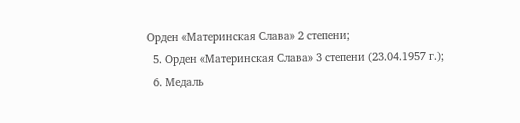Орден «Материнская Слава» 2 степени;
  5. Орден «Материнская Слава» 3 степени (23.04.1957 г.);
  6. Медаль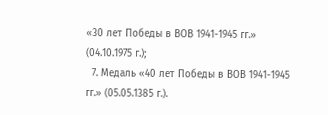«30 лет Победы в ВОВ 1941-1945 гг.» (04.10.1975 г.);
  7. Медаль «40 лет Победы в ВОВ 1941-1945 гг.» (05.05.1385 г.).